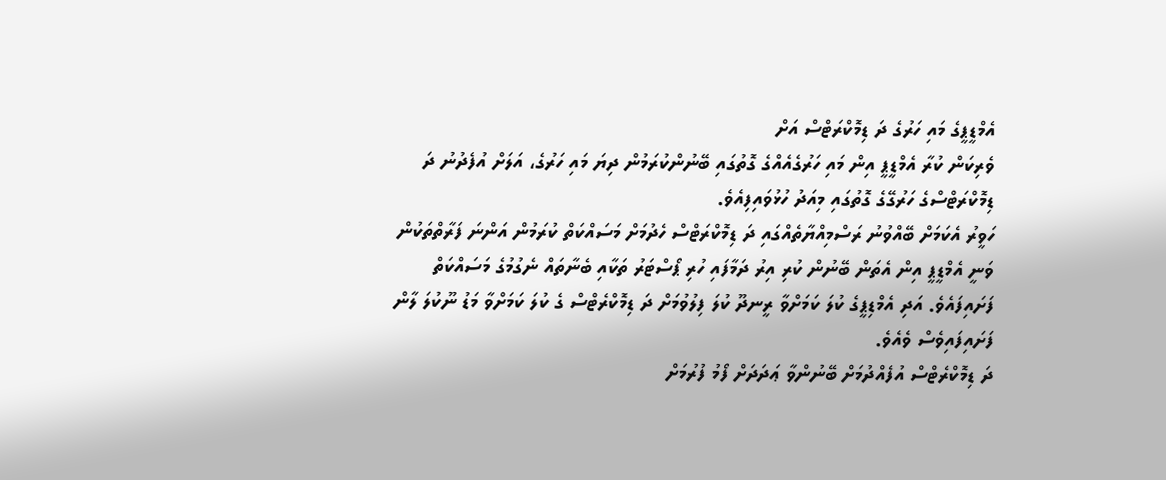އެމްޑީޕީގެ މައި ހަރުގެ ދަ ޑިމޮކްރަޓްސް އަށް
ވެރިކަން ކުރާ އެމްޑީޕީ އިން މައި ހަރުގެއެއްގެ ގޮތުގައި ބޭނުންކުރަމުން ދިޔަ މައި ހަރުގެ، އަލަށް އުފެދުނު ދަ ޑިމޮކްރަޓްސްގެ ހަރުގޭގެ ގޮތުގައި މިއަދު ހުޅުވައިފިއެވެ.
ހަވީރު އެކަމަށް ބޭއްވުނު ރަސްމިއްޔާތެއްގައި ދަ ޑިމޮކްރަޓްސް ހެދުމަށް މަސައްކަތް ކުރަމުން އަންނަ ފަރާތްތަކުން ވަނީ އެމްޑީޕީ އިން އެތަން ބޭނުން ކުރި އިރު ދަމާފައި ހުރި ޕޯސްޓަރު ތަކާއި ބެނާތައް ނެގުމުގެ މަސައްކަތް ފަށައިފައެވެ. އަދި އެމްޑިޕީގެ ކުލަ ކަމަށްވާ ރީނދޫ ކުލަ ފިލުވުމަށް ދަ ޑިމޮކްރެޓްސް ގެ ކުލަ ކަމަށްވާ މަޑު ނޫކުލަ ލާން ފަށައިފައިވެސް ވެއެވެ.
ދަ ޑިމޮކްރެޓްސް އުފެއްދުމަށް ބޭނުންވާ ޢަދަދަށް ފޯމު ފުރުމަށް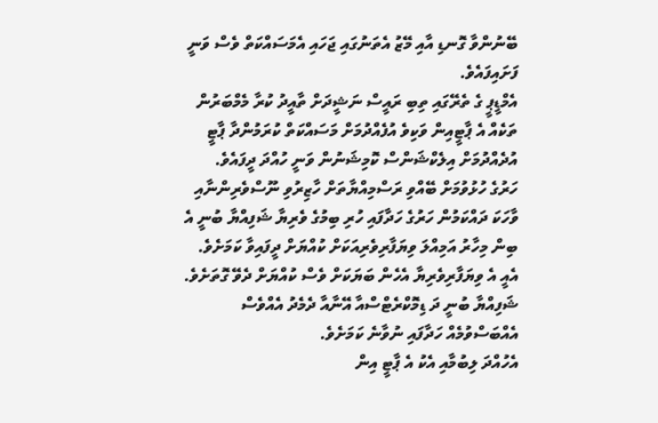ބޭނުންވާ ގޮނޑި އާއި މޭޒު އެތަނުގައި ޖަހައި އެމަސައްކަތް ވެސް ވަނީ ފަށައިފައެވެ.
އެމްޑީޕީ ގެ ތެރޭގައި ތިބި ރައީސް ނަޝީދަށް ތާއީދު ކުރާ މެމްބަރުން ތަކެއް އެ ޕާޓީއިން ވަކިވެ އުފެއްދުމަށް މަސައްކަތް ކުރަމުންދާ ޕާޓީ އުދެއްދުމަށް އިލެކްޝަންސް ކޮމިޝަނުން ވަނީ ހުއްދަ ދީފައެވެ.
ހަރުގެ ހުޅުވުމަށް ބޭއްވި ރަސްމިއްޔާތަށް ހާޒިރުވި ނޫސްވެރިންނާއި ވާހަކަ ދައްކަމުން ހަރުގެ ހަދާފައި ހުރި ބިމުގެ ވެރިޔާ ޝަފިއްޔާ ބުނީ އެ ބިން މިހާރު އަމިއްލަ ވިޔަފާރިވެރިއަކަށް ކުއްޔަށް ދީފައިވާ ކަމަށެވެ. އެއީ އެ ވިޔަފާރިވެރިޔާ އެހެން ބަޔަކަށް ވެސް ކުއްޔަށް ދެވޭ ގޮތަށެވެ. ޝަފިއްޔާ ބުނީ ދަ ޑިމޮކްރެޓްސްއާ އޭނާއާ ދެމެދު އެއްވެސް އެއްބަސްވުމެއް ހަދާފައި ނުވާނެ ކަމަށެވެ.
އެހުއްދަ ލިބުމާއި އެކު އެ ޕާޓީ އިން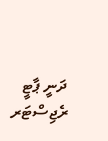ދަނީ ޕާޓީ ރެޖިސްޓަރ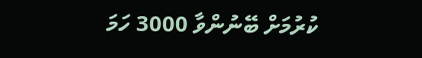ކުރުމަށް ބޭނުންވާ 3000 ހަމަ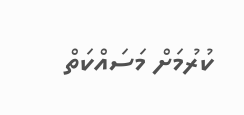ކުރުމަށް މަސައްކަތް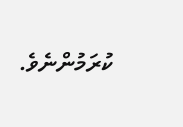ކުރަމުންނެވެ.